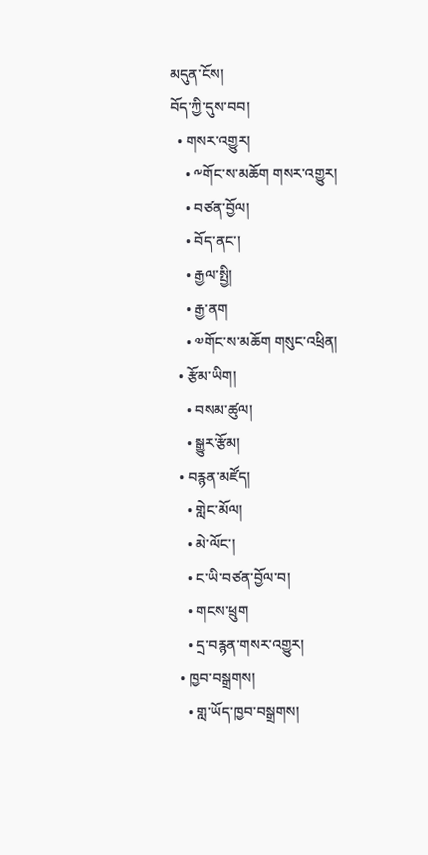མདུན་ངོས།
བོད་ཀྱི་དུས་བབ།
  • གསར་འགྱུར།
    • ༸གོང་ས་མཆོག གསར་འགྱུར།
    • བཙན་བྱོལ།
    • བོད་ནང་།
    • རྒྱལ་སྤྱི།
    • རྒྱ་ནག
    • ༧གོང་ས་མཆོག གསུང་འཕྲིན།
  • རྩོམ་ཡིག།
    • བསམ་ཚུལ།
    • སྒྱུར་རྩོམ།
  • བརྙན་མཛོད།
    • གླེང་མོལ།
    • མེ་ལོང་།
    • ང་ཡི་བཙན་བྱོལ་བ།
    • གངས་ཕྲུག
    • དྲ་བརྙན་གསར་འགྱུར།
  • ཁྱབ་བསྒྲགས།
    • གླ་ཡོད་ཁྱབ་བསྒྲགས།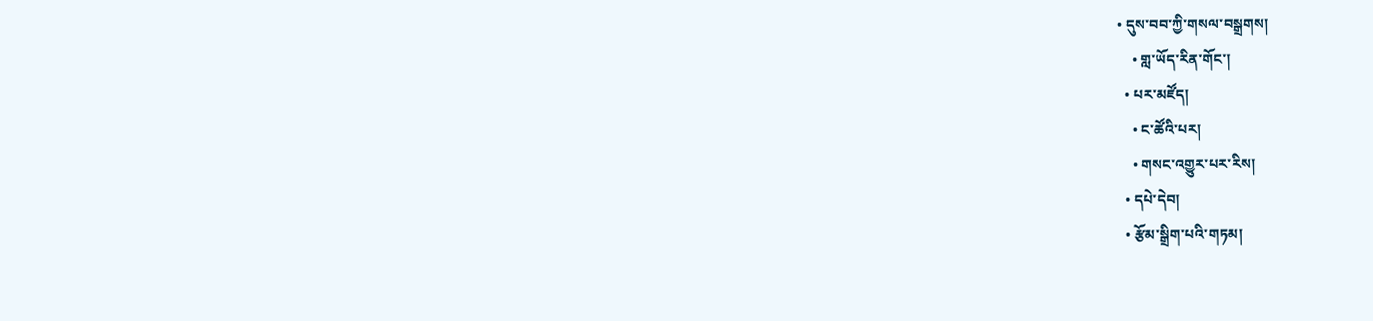• དུས་བབ་ཀྱི་གསལ་བསྒྲགས།
    • གླ་ཡོད་རིན་གོང་།
  • པར་མཛོད།
    • ང་ཚོའི་པར།
    • གསང་འགྱུར་པར་རིས།
  • དཔེ་དེབ།
  • རྩོམ་སྒྲིག་པའི་གཏམ།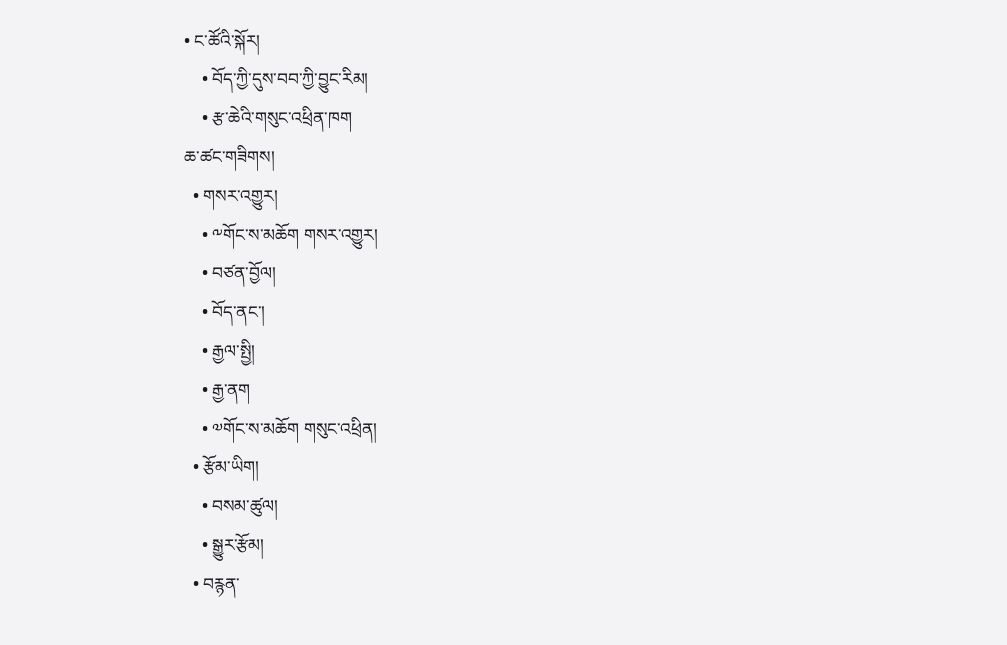• ང་ཚོའི་སྐོར།
    • བོད་ཀྱི་དུས་བབ་ཀྱི་བྱུང་རིམ།
    • རྩ་ཆེའི་གསུང་འཕྲིན་ཁག
ཆ་ཚང་གཟིགས།
  • གསར་འགྱུར།
    • ༸གོང་ས་མཆོག གསར་འགྱུར།
    • བཙན་བྱོལ།
    • བོད་ནང་།
    • རྒྱལ་སྤྱི།
    • རྒྱ་ནག
    • ༧གོང་ས་མཆོག གསུང་འཕྲིན།
  • རྩོམ་ཡིག།
    • བསམ་ཚུལ།
    • སྒྱུར་རྩོམ།
  • བརྙན་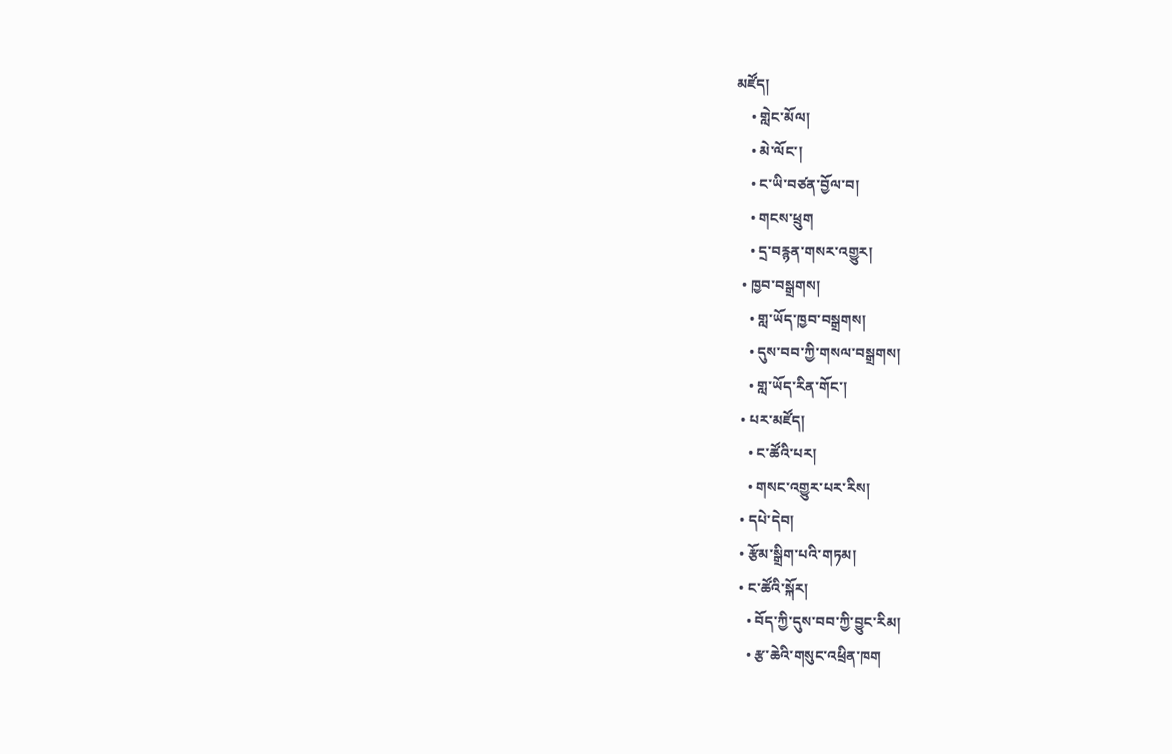མཛོད།
    • གླེང་མོལ།
    • མེ་ལོང་།
    • ང་ཡི་བཙན་བྱོལ་བ།
    • གངས་ཕྲུག
    • དྲ་བརྙན་གསར་འགྱུར།
  • ཁྱབ་བསྒྲགས།
    • གླ་ཡོད་ཁྱབ་བསྒྲགས།
    • དུས་བབ་ཀྱི་གསལ་བསྒྲགས།
    • གླ་ཡོད་རིན་གོང་།
  • པར་མཛོད།
    • ང་ཚོའི་པར།
    • གསང་འགྱུར་པར་རིས།
  • དཔེ་དེབ།
  • རྩོམ་སྒྲིག་པའི་གཏམ།
  • ང་ཚོའི་སྐོར།
    • བོད་ཀྱི་དུས་བབ་ཀྱི་བྱུང་རིམ།
    • རྩ་ཆེའི་གསུང་འཕྲིན་ཁག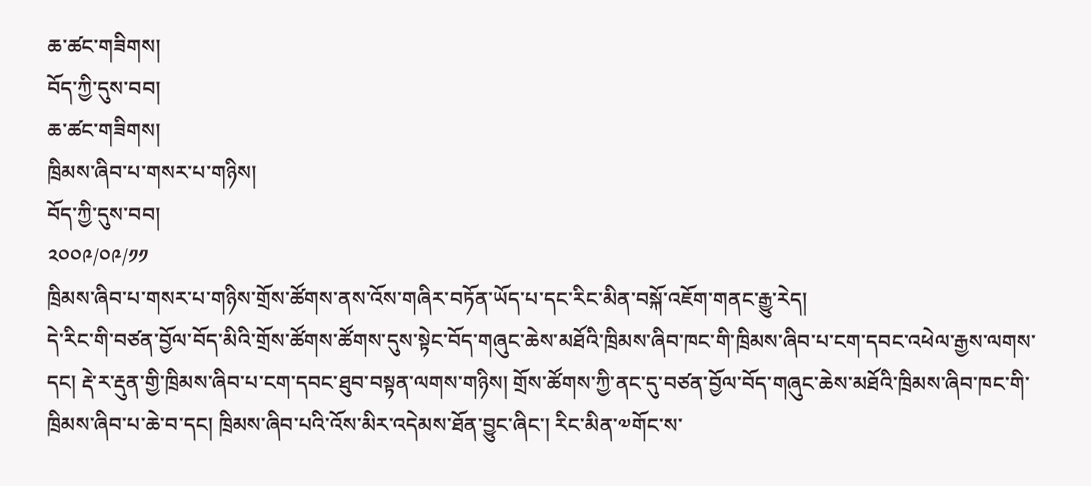ཆ་ཚང་གཟིགས།
བོད་ཀྱི་དུས་བབ།
ཆ་ཚང་གཟིགས།
ཁྲིམས་ཞིབ་པ་གསར་པ་གཉིས།
བོད་ཀྱི་དུས་བབ།
༢༠༠༩/༠༩/༡༡
ཁྲིམས་ཞིབ་པ་གསར་པ་གཉིས་གྲོས་ཚོགས་ནས་འོས་གཞིར་བཏོན་ཡོད་པ་དང་རིང་མིན་བསྐོ་འཇོག་གནང་རྒྱུ་རེད།
དེ་རིང་གི་བཙན་བྱོལ་བོད་མིའི་གྲོས་ཚོགས་ཚོགས་དུས་སྟེང་བོད་གཞུང་ཆེས་མཐོའི་ཁྲིམས་ཞིབ་ཁང་གི་ཁྲིམས་ཞིབ་པ་ངག་དབང་འཕེལ་རྒྱས་ལགས་དང། རྡེ་ར་རྡུན་གྱི་ཁྲིམས་ཞིབ་པ་ངག་དབང་ཐུབ་བསྟན་ལགས་གཉིས། གྲོས་ཚོགས་ཀྱི་ནང་དུ་བཙན་བྱོལ་བོད་གཞུང་ཆེས་མཐོའི་ཁྲིམས་ཞིབ་ཁང་གི་ཁྲིམས་ཞིབ་པ་ཆེ་བ་དང། ཁྲིམས་ཞིབ་པའི་འོས་མིར་འདེམས་ཐོན་བྱུང་ཞིང་། རིང་མིན་༧གོང་ས་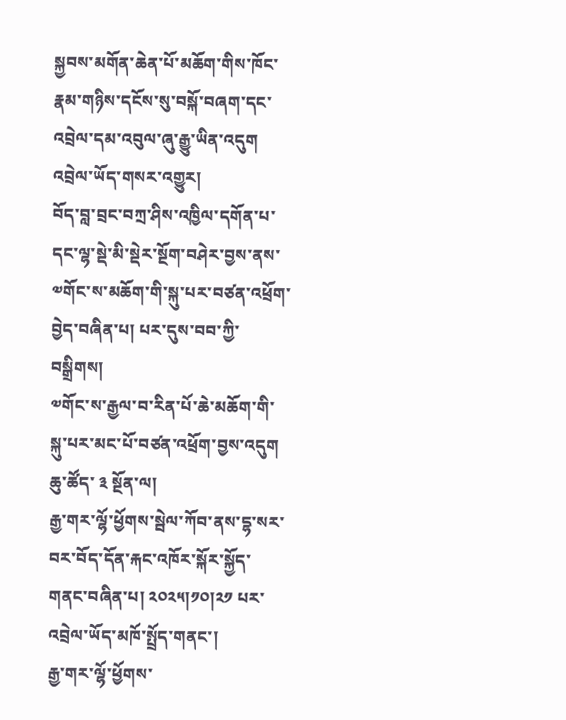སྐྱབས་མགོན་ཆེན་པོ་མཆོག་གིས་ཁོང་རྣམ་གཉིས་དངོས་སུ་བསྐོ་བཞག་དང་འབྲེལ་དམ་འབུལ་ཞུ་རྒྱུ་ཡིན་འདུག
འབྲེལ་ཡོད་གསར་འགྱུར།
བོད་བླ་བྲང་བཀྲ་ཤིས་འཁྱིལ་དགོན་པ་དང་ལྷ་སྡེ་མི་སྡེར་སྔོག་བཤེར་བྱས་ནས་༧གོང་ས་མཆོག་གི་སྐུ་པར་བཙན་འཕྲོག་བྱེད་བཞིན་པ། པར་དུས་བབ་ཀྱི་བསྒྲིགས།
༧གོང་ས་རྒྱལ་བ་རིན་པོ་ཆེ་མཆོག་གི་སྐུ་པར་མང་པོ་བཙན་འཕྲོག་བྱས་འདུག
ཆུ་ཚོད་ ༣ སྔོན་ལ།
རྒྱ་གར་ལྷོ་ཕྱོགས་སྦེལ་ཀོབ་ནས་དྷ་སར་བར་བོད་དོན་རྐང་འཁོར་སྐོར་སྐྱོད་གནང་བཞིན་པ། ༢༠༢༥།༡༠།༢༡ པར་འབྲེལ་ཡོད་མཁོ་སྤྲོད་གནང་།
རྒྱ་གར་ལྷོ་ཕྱོགས་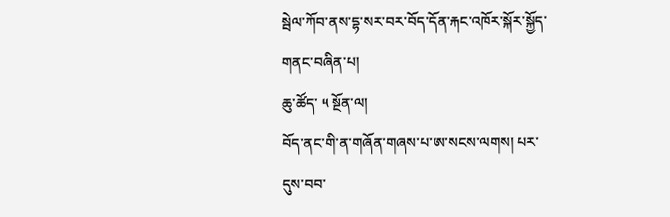སྦེལ་ཀོབ་ནས་དྷ་སར་བར་བོད་དོན་རྐང་འཁོར་སྐོར་སྐྱོད་གནང་བཞིན་པ།
ཆུ་ཚོད་ ༥ སྔོན་ལ།
བོད་ནང་གི་ན་གཞོན་གཞས་པ་ཨ་སངས་ལགས། པར་དུས་བབ་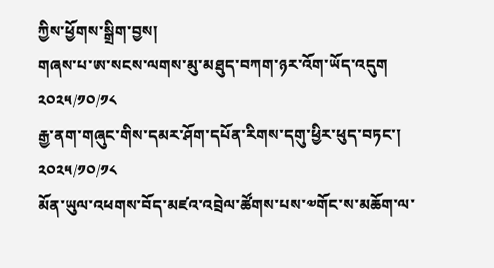ཀྱིས་ཕྱོགས་སྒྲིག་བྱས།
གཞས་པ་ཨ་སངས་ལགས་མུ་མཐུད་བཀག་ཉར་འོག་ཡོད་འདུག
༢༠༢༥/༡༠/༡༨
རྒྱ་ནག་གཞུང་གིས་དམར་ཤོག་དཔོན་རིགས་དགུ་ཕྱིར་ཕུད་བཏང་།
༢༠༢༥/༡༠/༡༨
མོན་ཡུལ་འཕགས་བོད་མཛའ་འབྲེལ་ཚོགས་པས་༧གོང་ས་མཆོག་ལ་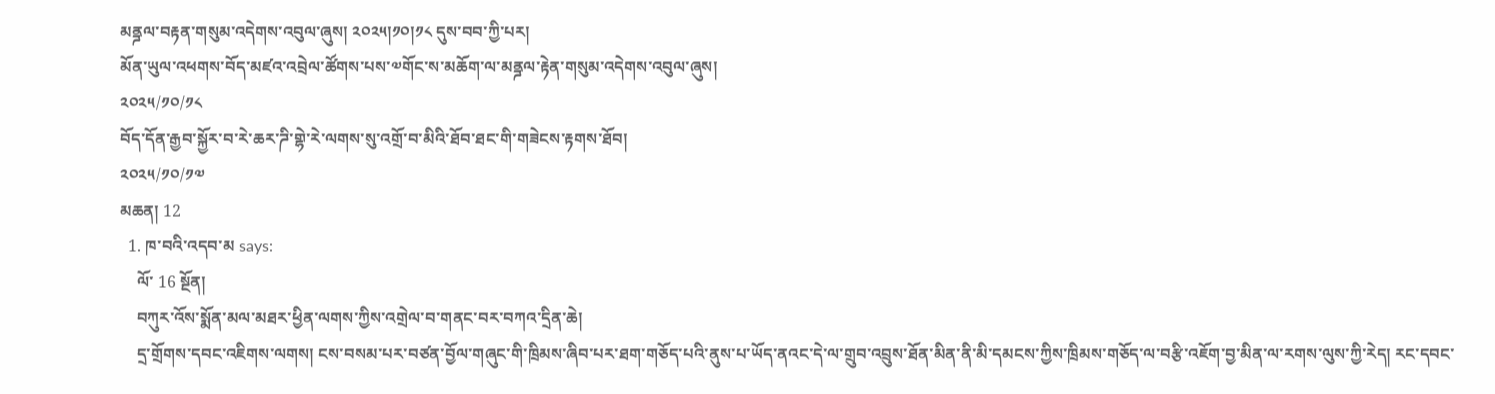མནྜལ་བརྟན་གསུམ་འདེགས་འབུལ་ཞུས། ༢༠༢༥།༡༠།༡༨ དུས་བབ་ཀྱི་པར།
མོན་ཡུལ་འཕགས་བོད་མཛའ་འབྲེལ་ཚོགས་པས་༧གོང་ས་མཆོག་ལ་མནྜལ་རྟེན་གསུམ་འདེགས་འབུལ་ཞུས།
༢༠༢༥/༡༠/༡༨
བོད་དོན་རྒྱབ་སྐྱོར་བ་རེ་ཆར་ཌི་གྷེ་རེ་ལགས་སུ་འགྲོ་བ་མིའི་ཐོབ་ཐང་གི་གཟེངས་རྟགས་ཐོབ།
༢༠༢༥/༡༠/༡༧
མཆན། 12
  1. ཁ་བའི་འདབ་མ says:
    ལོ་ 16 སྔོན།
    བཀུར་འོས་སྨོན་མལ་མཐར་ཕྱིན་ལགས་ཀྱིས་འགྲེལ་བ་གནང་བར་བཀའ་དྲིན་ཆེ།
    དྲ་གྲོགས་དབང་འཇིགས་ལགས། ངས་བསམ་པར་བཙན་བྱོལ་གཞུང་གི་ཁྲིམས་ཞིབ་པར་ཐག་གཅོད་པའི་ནུས་པ་ཡོད་ནའང་དེ་ལ་གྲུབ་འབྲུས་ཐོན་མིན་ནི་མི་དམངས་ཀྱིས་ཁྲིམས་གཅོད་ལ་བརྩི་འཇོག་བྱ་མིན་ལ་རགས་ལུས་ཀྱི་རེད། རང་དབང་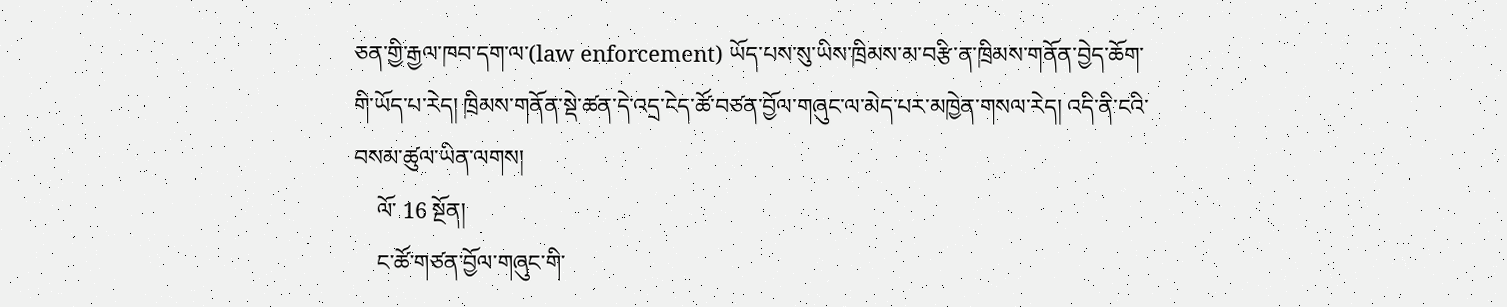ཅན་གྱི་རྒྱལ་ཁབ་དག་ལ་(law enforcement) ཡོད་པས་སུ་ཡིས་ཁྲིམས་མ་བརྩི་ན་ཁྲིམས་གནོན་བྱེད་ཆོག་གི་ཡོད་པ་རེད། ཁྲིམས་གནོན་སྡེ་ཚན་དེ་འདྲ་ངེད་ཚོ་བཙན་བྱོལ་གཞུང་ལ་མེད་པར་མཁྱེན་གསལ་རེད། འདི་ནི་ངའི་བསམ་ཚུལ་ཡིན་ལགས།
    ལོ་ 16 སྔོན།
    ང་ཚོ་གཙན་བྱོལ་གཞུང་གི་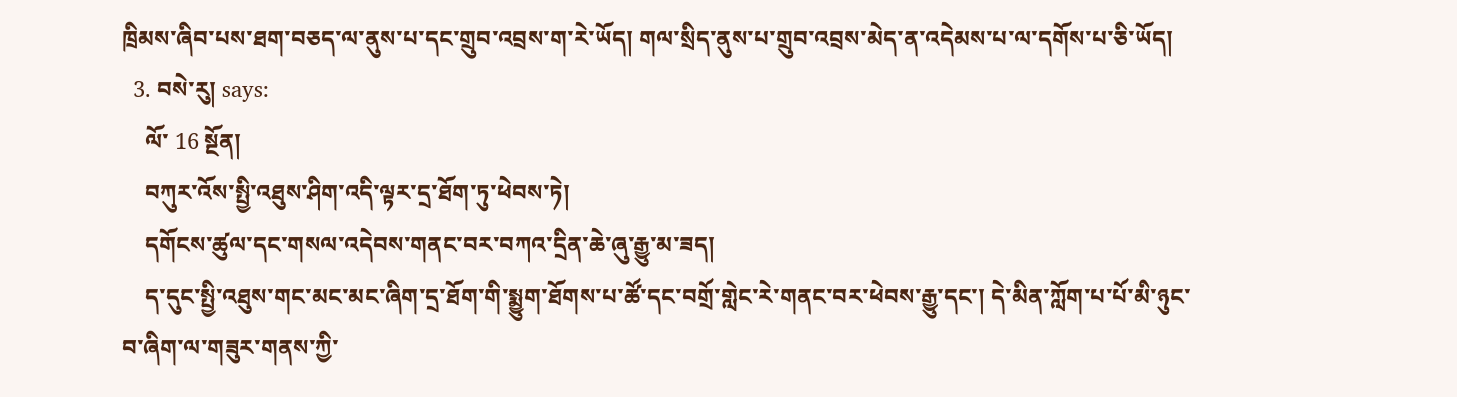ཁྲིམས་ཞིབ་པས་ཐག་བཅད་ལ་ནུས་པ་དང་གྲུབ་འབྲས་ག་རེ་ཡོད། གལ་སྲིད་ནུས་པ་གྲུབ་འབྲས་མེད་ན་འདེམས་པ་ལ་དགོས་པ་ཅི་ཡོད།
  3. བསེ་རུ། says:
    ལོ་ 16 སྔོན།
    བཀུར་འོས་སྤྱི་འཐུས་ཤིག་འདི་ལྟར་དྲ་ཐོག་ཏུ་ཕེབས་ཏེ།
    དགོངས་ཚུལ་དང་གསལ་འདེབས་གནང་བར་བཀའ་དྲིན་ཆེ་ཞུ་རྒྱུ་མ་ཟད།
    ད་དུང་སྤྱི་འཐུས་གང་མང་མང་ཞིག་དྲ་ཐོག་གི་སྨྱུག་ཐོགས་པ་ཚོ་དང་བགྲོ་གླེང་རེ་གནང་བར་ཕེབས་རྒྱུ་དང་། དེ་མིན་ཀློག་པ་པོ་མི་ཉུང་བ་ཞིག་ལ་གཟུར་གནས་ཀྱི་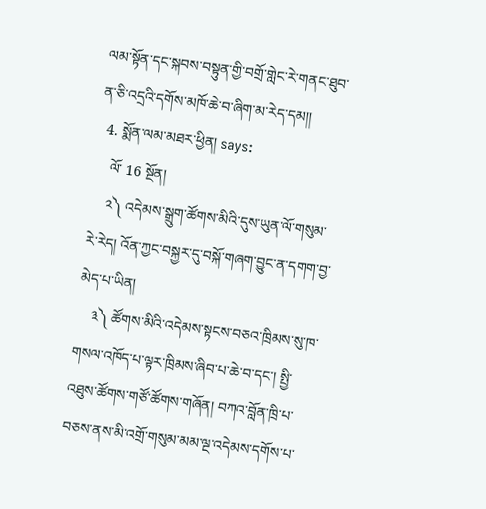ལམ་སྟོན་དང་སྐབས་བསྟུན་གྱི་བགྲོ་གླེང་རེ་གནང་ཐུབ་ན་ཅི་འདྲའི་དགོས་མཁོ་ཆེ་བ་ཞིག་མ་རེད་དམ།།
  4. སྨོན་ལམ་མཐར་ཕྱིན། says:
    ལོ་ 16 སྔོན།
    ༢༽ འདེམས་སྒྲུག་ཚོགས་མིའི་དུས་ཡུན་ལོ་གསུམ་རེ་རེད། འོན་ཀྱང་བསྐྱར་དུ་བསྐོ་གཞག་བྱུང་ན་དགག་བྱ་མེད་པ་ཡིན།
    ༣༽ ཚོགས་མིའི་འདེམས་སྟངས་བཅའ་ཁྲིམས་སུ་ཁ་གསལ་འཁོད་པ་ལྟར་ཁྲིམས་ཞིབ་པ་ཆེ་བ་དང་། སྤྱི་འཐུས་ཚོགས་གཙོ་ཚོགས་གཞོན། བཀའ་བློན་ཁྲི་པ་བཅས་ནས་མི་འགྲོ་གསུམ་མམ་ལྔ་འདེམས་དགོས་པ་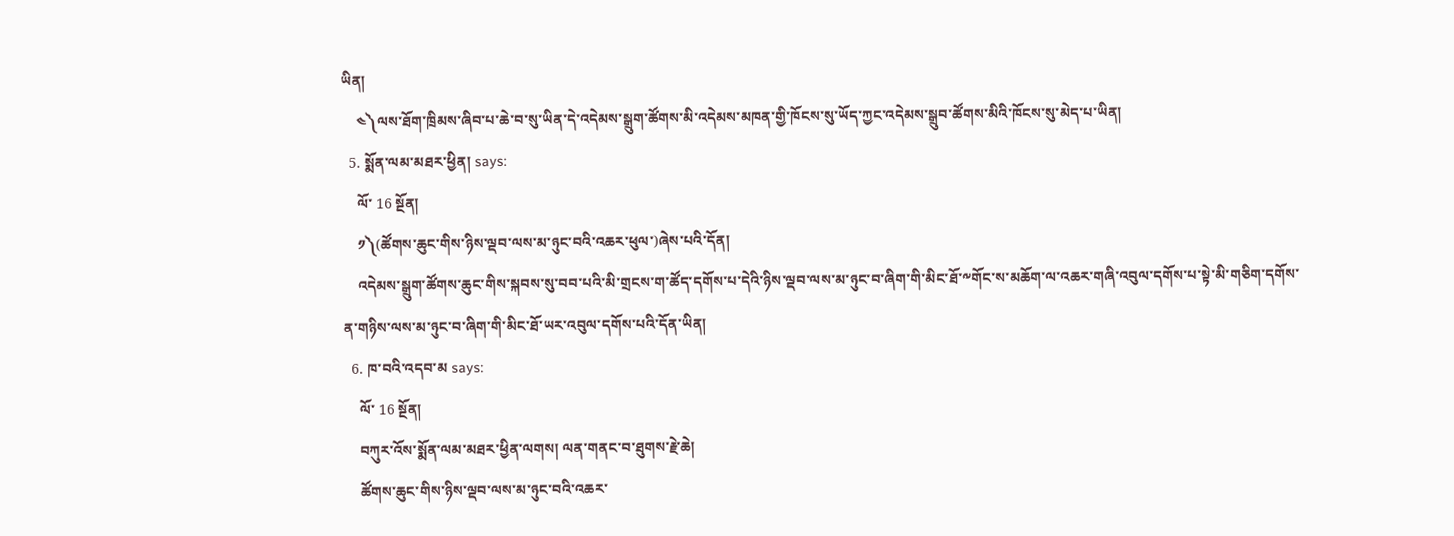ཡིན།
    ༤༽ལས་ཐོག་ཁྲིམས་ཞིབ་པ་ཆེ་བ་སུ་ཡིན་དེ་འདེམས་སྒྲུག་ཚོགས་མི་འདེམས་མཁན་གྱི་ཁོངས་སུ་ཡོད་ཀྱང་འདེམས་སྒྲུབ་ཚོགས་མིའི་ཁོངས་སུ་མེད་པ་ཡིན།
  5. སྨོན་ལམ་མཐར་ཕྱིན། says:
    ལོ་ 16 སྔོན།
    ༡༽(ཚོགས་ཆུང་གིས་ཉིས་ལྡབ་ལས་མ་ཉུང་བའི་འཆར་ཕུལ་)ཞེས་པའི་དོན།
    འདེམས་སྒྲུག་ཚོགས་ཆུང་གིས་སྐབས་སུ་བབ་པའི་མི་གྲངས་ག་ཚོད་དགོས་པ་དེའི་ཉིས་ལྡབ་ལས་མ་ཉུང་བ་ཞིག་གི་མིང་ཐོ་༸གོང་ས་མཆོག་ལ་འཆར་གཞི་འབུལ་དགོས་པ་སྟེ་མི་གཅིག་དགོས་ན་གཉིས་ལས་མ་ཉུང་བ་ཞིག་གི་མིང་ཐོ་ཡར་འབུལ་དགོས་པའི་དོན་ཡིན།
  6. ཁ་བའི་འདབ་མ says:
    ལོ་ 16 སྔོན།
    བཀུར་འོས་སྨོན་ལམ་མཐར་ཕྱིན་ལགས། ལན་གནང་བ་ཐུགས་རྗེ་ཆེ།
    ཚོགས་ཆུང་གིས་ཉིས་ལྡབ་ལས་མ་ཉུང་བའི་འཆར་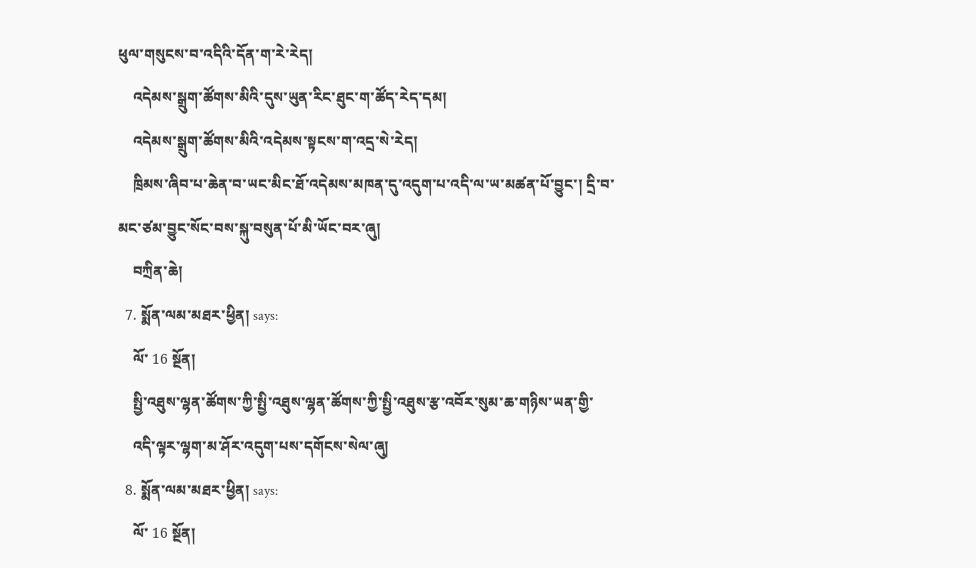ཕུལ་གསུངས་བ་འདིའི་དོན་ག་རེ་རེད།
    འདེམས་སྒྲུག་ཚོགས་མིའི་དུས་ཡུན་རིང་ཐུང་ག་ཚོད་རེད་དམ།
    འདེམས་སྒྲུག་ཚོགས་མིའི་འདེམས་སྟངས་ག་འདྲ་སེ་རེད།
    ཁྲིམས་ཞིབ་པ་ཆེན་བ་ཡང་མིང་ཐོ་འདེམས་མཁན་དུ་འདུག་པ་འདི་ལ་ཡ་མཚན་པོ་བྱུང་། དྲི་བ་མང་ཙམ་བྱུང་སོང་བས་སྐུ་བསུན་པོ་མི་ཡོང་བར་ཞུ།
    བཀྲིན་ཆེ།
  7. སྨོན་ལམ་མཐར་ཕྱིན། says:
    ལོ་ 16 སྔོན།
    སྤྱི་འཐུས་ལྷན་ཚོགས་ཀྱི་སྤྱི་འཐུས་ལྷན་ཚོགས་ཀྱི་སྤྱི་འཐུས་རྩ་འབོར་སུམ་ཆ་གཉིས་ཡན་གྱི་
    འདི་ལྟར་ལྷག་མ་ཤོར་འདུག་པས་དགོངས་སེལ་ཞུ།
  8. སྨོན་ལམ་མཐར་ཕྱིན། says:
    ལོ་ 16 སྔོན།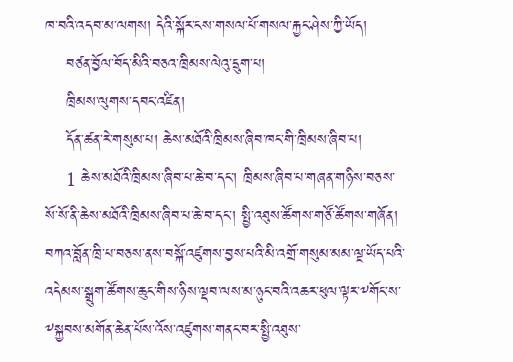ཁ་བའི་འདབ་མ་ལགས། དེའི་སྐོར་ངས་གསལ་པོ་གསལ་རྐྱང་ཤེས་ཀྱི་ཡོད།
    བཙན་བྱོལ་བོད་མིའི་བཅའ་ཁྲིམས་ལེའུ་དྲུག་པ།
    ཁྲིམས་ལུགས་དབང་འཛིན།
    དོན་ཚན་རེ་གསུམ་པ། ཆེས་མཐོའི་ཁྲིམས་ཞིབ་ཁང་གི་ཁྲིམས་ཞིབ་པ།
    1 ཆེས་མཐོའི་ཁྲིམས་ཞིབ་པ་ཆེ་བ་དང་། ཁྲིམས་ཞིབ་པ་གཞན་གཉིས་བཅས་སོ་སོ་ནི་ཆེས་མཐོའི་ཁྲིམས་ཞིབ་པ་ཆེ་བ་དང་། སྤྱི་འཐུས་ཚོགས་གཙོ་ཚོགས་གཞོན། བཀའ་བློན་ཁྲི་པ་བཅས་ནས་བསྐོ་འཛུགས་བྱས་པའི་མི་འགྲོ་གསུམ་མམ་ལྔ་ཡོད་པའི་འདེམས་སྒྲུག་ཚོགས་ཆུང་གིས་ཉིས་ལྡབ་ལས་མ་ཉུང་བའི་འཆར་ཕུལ་ལྟར་༸གོང་ས་༸སྐྱབས་མགོན་ཆེན་པོས་འོས་འཛུགས་གནང་བར་སྤྱི་འཐུས་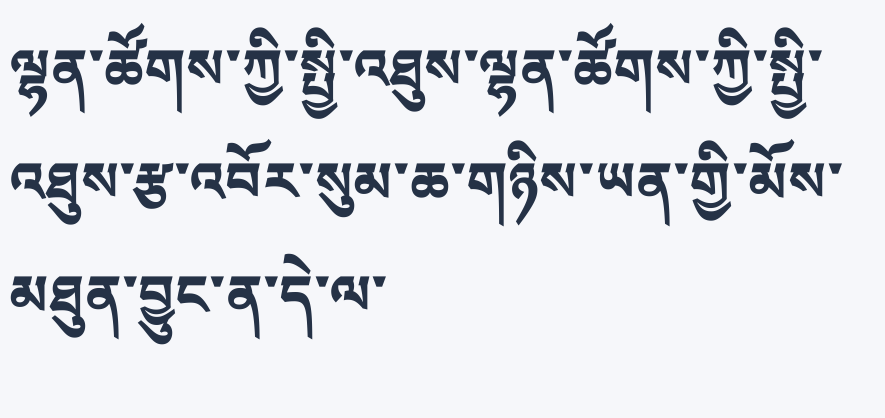ལྷན་ཚོགས་ཀྱི་སྤྱི་འཐུས་ལྷན་ཚོགས་ཀྱི་སྤྱི་འཐུས་རྩ་འབོར་སུམ་ཆ་གཉིས་ཡན་གྱི་མོས་མཐུན་བྱུང་ན་དེ་ལ་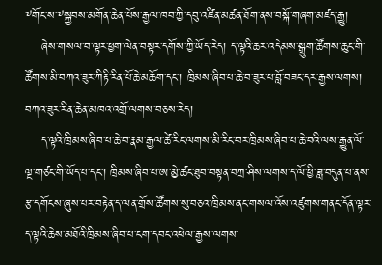༸གོང་ས་༸སྐྱབས་མགོན་ཆེན་པོས་རྒྱལ་ཁབ་ཀྱི་དབུ་འཛིན་མཚན་ཐོག་ནས་བསྐོ་གཞག་མཛད་རྒྱུ།
    ཞེས་གསལ་བ་ལྟར་ཕྱག་ལེན་བསྟར་དགོས་ཀྱི་ཡོད་རེད། ད་ལྟའི་ཆར་འདེམས་སྒྲུག་ཚོགས་ཆུང་གི་ཚོགས་མི་བཀའ་ཟུར་ཀིརྟི་རིན་པོ་ཆེ་མཆོག་དང་། ཁྲིམས་ཞིབ་པ་ཆེ་བ་ཟུར་པ་བློ་བཟང་དར་རྒྱས་ལགས། བཀའ་ཟུར་རིན་ཆེན་མཁའ་འགྲོ་ལགས་བཅས་རེད།
    ད་ལྟའི་ཁྲིམས་ཞིབ་པ་ཆེ་བ་རྣམ་རྒྱལ་ཚེ་རིང་ལགས་མི་རིང་བར་ཁྲིམས་ཞིབ་པ་ཆེ་བའི་ལས་རྒྱུན་ལོ་ལྔ་གཙང་གི་ཡོད་པ་དང་། ཁྲིམས་ཞིབ་པ་ཨ་མྱེ་ཚང་ཐུབ་བསྟན་བཀྲ་ཤིས་ལགས་ད་ལོ་ཕྱི་ཟླ་བདུན་པ་ནས་རྩ་དགོངས་ཞུས་པར་བརྟེན་ད་ལན་གྲོས་ཚོགས་སུ་བཅའ་ཁྲིམས་ནང་གསལ་འོས་འཛུགས་གནང་དོན་ལྟར་ད་ལྟའི་ཆེས་མཐོའི་ཁྲིམས་ཞིབ་པ་ངག་དབང་འཕེལ་རྒྱས་ལགས་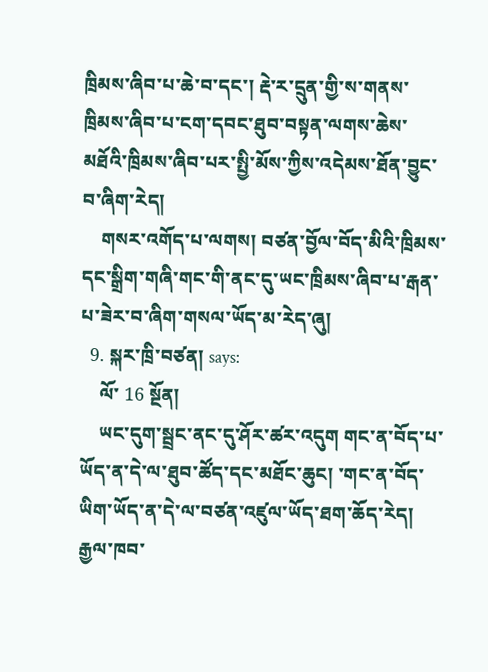ཁྲིམས་ཞིབ་པ་ཆེ་བ་དང་། རྡེ་ར་དྲུན་གྱི་ས་གནས་ཁྲིམས་ཞིབ་པ་ངག་དབང་ཐུབ་བསྟན་ལགས་ཆེས་མཐོའི་ཁྲིམས་ཞིབ་པར་སྤྱི་མོས་ཀྱིས་འདེམས་ཐོན་བྱུང་བ་ཞིག་རེད།
    གསར་འགོད་པ་ལགས། བཙན་བྱོལ་བོད་མིའི་ཁྲིམས་དང་སྒྲིག་གཞི་གང་གི་ནང་དུ་ཡང་ཁྲིམས་ཞིབ་པ་རྒན་པ་ཟེར་བ་ཞིག་གསལ་ཡོད་མ་རེད་ཞུ།
  9. སྐར་ཁྲི་བཙན། says:
    ལོ་ 16 སྔོན།
    ཡང་དུག་སྦྲང་ནང་དུ་ཤོར་ཚར་འདུག གང་ན་བོད་པ་ཡོད་ན་དེ་ལ་ཐུབ་ཚོད་དང་མཐོང་ཆུང། ་གང་ན་བོད་ཡིག་ཡོད་ན་དེ་ལ་བཙན་འཛུལ་ཡོད་ཐག་ཆོད་རེད། རྒྱལ་ཁབ་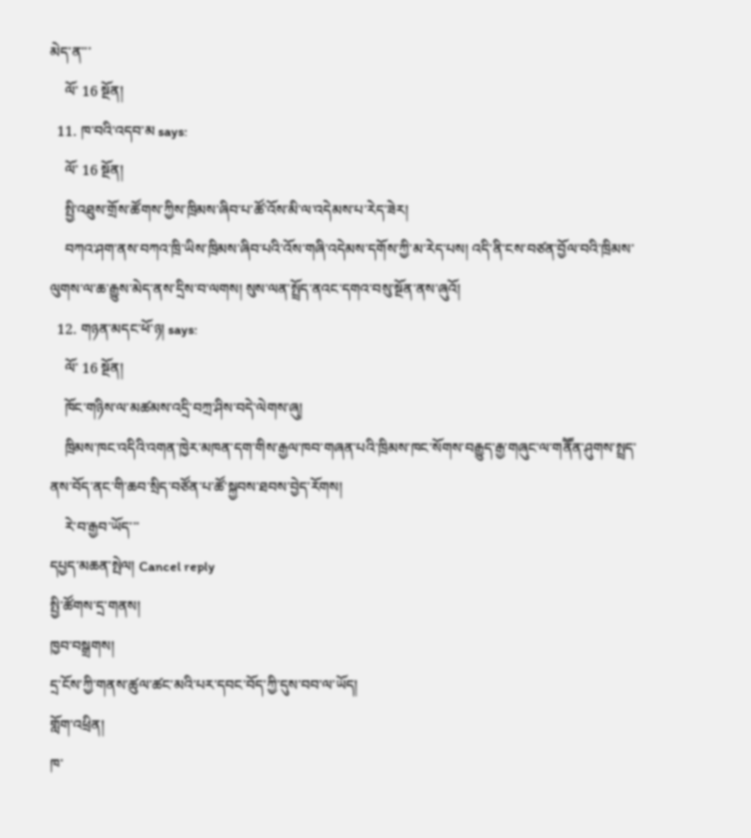མེད་ན་་་
    ལོ་ 16 སྔོན།
  11. ཁ་བའི་འདབ་མ says:
    ལོ་ 16 སྔོན།
    སྤྱི་འཐུས་གྲོས་ཚོགས་ཀྱིས་ཁྲིམས་ཞིབ་པ་ཚོ་འོས་མི་ལ་འདེམས་པ་རེད་ཟེར།
    བཀའ་ཤག་ནས་བཀའ་ཁྲི་ཡིས་ཁྲིམས་ཞིབ་པའི་འོས་གཞི་འདེམས་དགོས་ཀྱི་མ་རེད་པས། འདི་ནི་ངས་བཙན་བྱོལ་བའི་ཁྲིམས་ལུགས་ལ་ཆ་རྒྱུས་མེད་ནས་དྲིས་བ་ལགས། སུས་ལན་སྤྲོད་ནའང་དགའ་བསུ་སྔོན་ནས་ཞུའོ།
  12. གཉན་མདང་ཕོ་ཉ། says:
    ལོ་ 16 སྔོན།
    ཁོང་གཉིས་ལ་མཚམས་འདྲི་བཀྲ་ཤིས་བདེ་ལེགས་ཞུ།
    ཁྲིམས་ཁང་འདིའི་འགན་ཁྱེར་མཁན་དག་གིས་རྒྱལ་ཁབ་གཞན་པའི་ཁྲིམས་ཁང་སོགས་བརྒྱུད་རྒྱ་གཞུང་ལ་གནཽན་ཤུགས་སྤྲད་ནས་བོད་ནང་གི་ཆབ་སྲིད་བཙོན་པ་ཚོ་སྐྱབས་ཐབས་བྱེད་རོགས།
    རེ་བ་རྒྱབ་ཡོད་་་
དཔྱད་མཆན་སྤེལ། Cancel reply
སྤྱི་ཚོགས་དྲ་གནས།
ཁྱབ་བསྒྲགས།
དྲ་ངོས་ཀྱི་གནས་ཚུལ་ཚང་མའི་པར་དབང་བོད་ཀྱི་དུས་བབ་ལ་ཡོད།
གློག་འཕྲིན།
ཁ་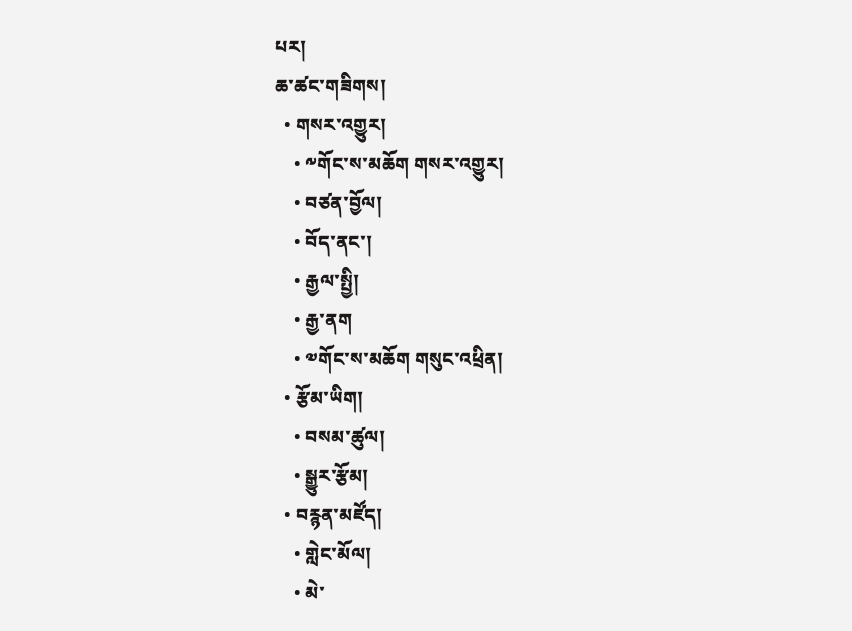པར།
ཆ་ཚང་གཟིགས།
  • གསར་འགྱུར།
    • ༸གོང་ས་མཆོག གསར་འགྱུར།
    • བཙན་བྱོལ།
    • བོད་ནང་།
    • རྒྱལ་སྤྱི།
    • རྒྱ་ནག
    • ༧གོང་ས་མཆོག གསུང་འཕྲིན།
  • རྩོམ་ཡིག།
    • བསམ་ཚུལ།
    • སྒྱུར་རྩོམ།
  • བརྙན་མཛོད།
    • གླེང་མོལ།
    • མེ་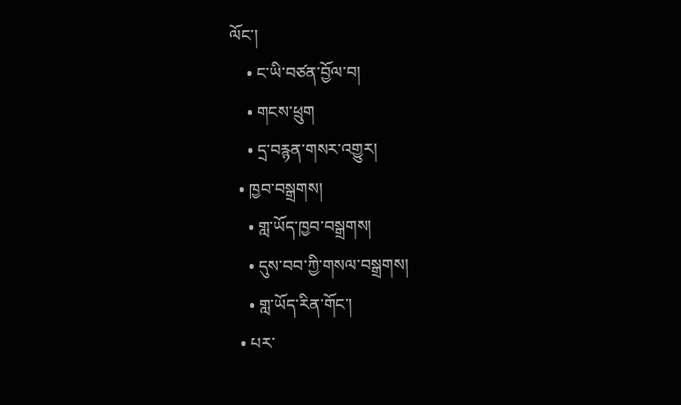ལོང་།
    • ང་ཡི་བཙན་བྱོལ་བ།
    • གངས་ཕྲུག
    • དྲ་བརྙན་གསར་འགྱུར།
  • ཁྱབ་བསྒྲགས།
    • གླ་ཡོད་ཁྱབ་བསྒྲགས།
    • དུས་བབ་ཀྱི་གསལ་བསྒྲགས།
    • གླ་ཡོད་རིན་གོང་།
  • པར་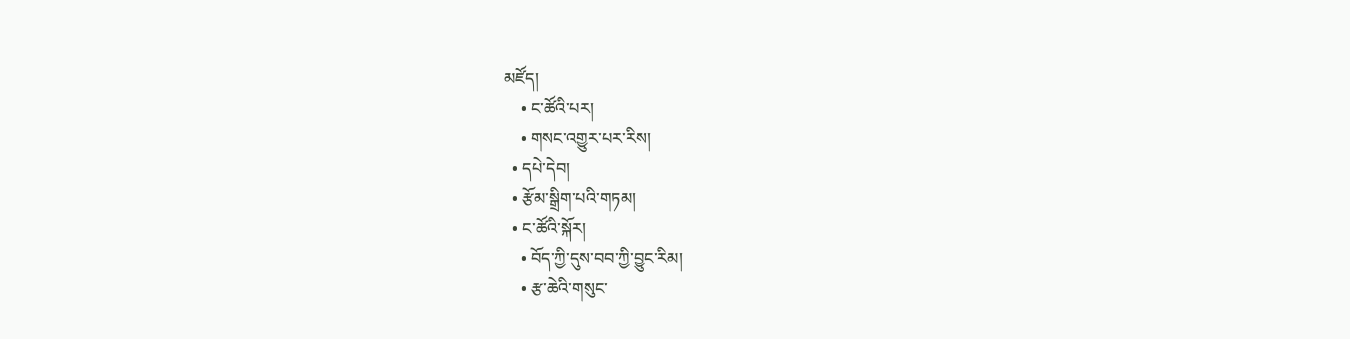མཛོད།
    • ང་ཚོའི་པར།
    • གསང་འགྱུར་པར་རིས།
  • དཔེ་དེབ།
  • རྩོམ་སྒྲིག་པའི་གཏམ།
  • ང་ཚོའི་སྐོར།
    • བོད་ཀྱི་དུས་བབ་ཀྱི་བྱུང་རིམ།
    • རྩ་ཆེའི་གསུང་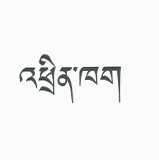འཕྲིན་ཁག